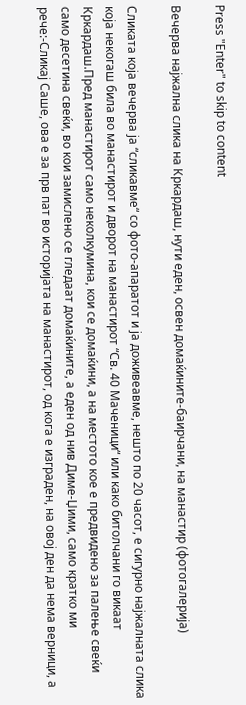Press "Enter" to skip to content

Вечерва најжална слика на Кркардаш, нути еден, освен домаќините-баирчани, на манастир (фотогалерија)

Сликата која вечерва ја “сликавме“ со фото-апаратот и ја доживеавме, нешто по 20 часот, е сигурно најжалната слика која некогаш била во манастирот и дворот на манастирот “Св. 40 Маченици“ или како битолчани го викаат Кркардаш.Пред манастирот само неколкумина, кои се домаќини, а на местото кое е предвидено за палење свеќи само десетина свеќи, во кои замислено се гледаат домаќините, а еден од нив Диме-Џими, само кратко ми рече:-Сликај Саше, ова е за прв пат во историјата на манастирот, од кога е изграден, на овој ден да нема верници, а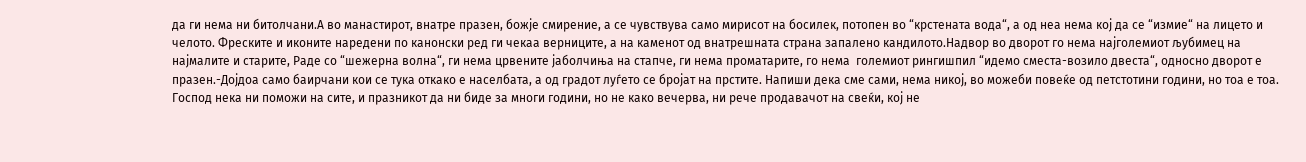да ги нема ни битолчани.А во манастирот, внатре празен, божје смирение, а се чувствува само мирисот на босилек, потопен во “крстената вода“, а од неа нема кој да се “измие“ на лицето и челото. Фреските и иконите наредени по канонски ред ги чекаа верниците, а на каменот од внатрешната страна запалено кандилото.Надвор во дворот го нема најголемиот љубимец на најмалите и старите, Раде со “шежерна волна“, ги нема црвените јаболчиња на стапче, ги нема проматарите, го нема  големиот рингишпил “идемо сместа-возило двеста“, односно дворот е празен.-Дојдоа само баирчани кои се тука откако е населбата, а од градот луѓето се бројат на прстите. Напиши дека сме сами, нема никој, во можеби повеќе од петстотини години, но тоа е тоа. Господ нека ни поможи на сите, и празникот да ни биде за многи години, но не како вечерва, ни рече продавачот на свеќи, кој не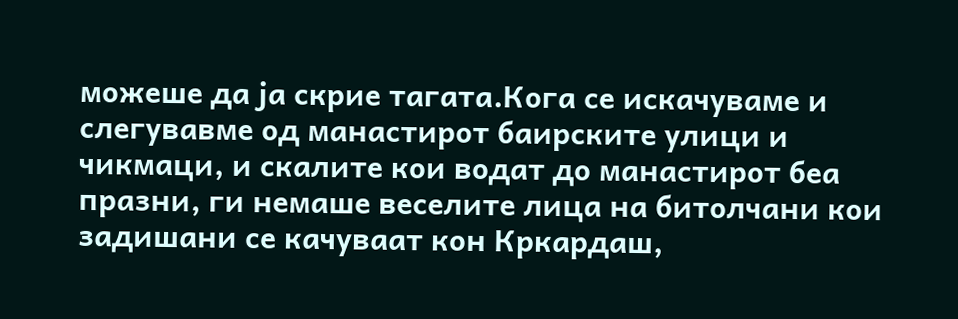можеше да ја скрие тагата.Кога се искачуваме и слегувавме од манастирот баирските улици и чикмаци, и скалите кои водат до манастирот беа празни, ги немаше веселите лица на битолчани кои задишани се качуваат кон Кркардаш,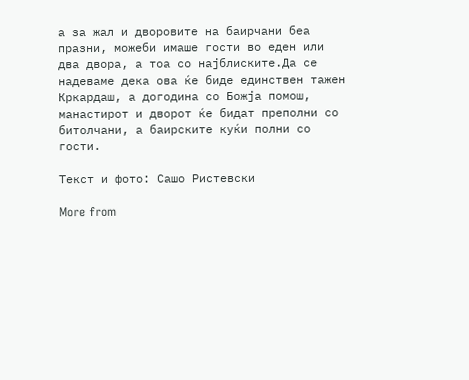а за жал и дворовите на баирчани беа празни, можеби имаше гости во еден или два двора, а тоа со најблиските.Да се надеваме дека ова ќе биде единствен тажен Кркардаш, а догодина со Божја помош, манастирот и дворот ќе бидат преполни со битолчани, а баирските куќи полни со гости.

Текст и фото: Сашо Ристевски

More from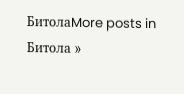БитолаMore posts in Битола »